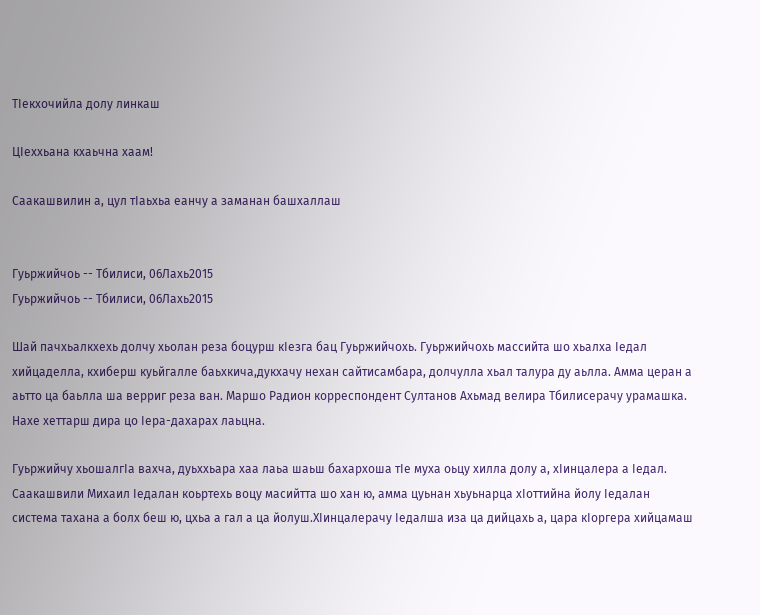ТIекхочийла долу линкаш

ЦIеххьана кхаьчна хаам!

Саакашвилин а, цул тIаьхьа еанчу а заманан башхаллаш


Гуьржийчоь -- Тбилиси, 06Лахь2015
Гуьржийчоь -- Тбилиси, 06Лахь2015

Шай пачхьалкхехь долчу хьолан реза боцурш кIезга бац Гуьржийчохь. Гуьржийчохь массийта шо хьалха Iедал хийцаделла, кхиберш куьйгалле баьхкича,дукхачу нехан сайтисамбара, долчулла хьал талура ду аьлла. Амма церан а аьтто ца баьлла ша верриг реза ван. Маршо Радион корреспондент Султанов Ахьмад велира Тбилисерачу урамашка. Нахе хеттарш дира цо Iера-дахарах лаьцна.

Гуьржийчу хьошалгIа вахча, дуьххьара хаа лаьа шаьш бахархоша тIе муха оьцу хилла долу а, хIинцалера а Iедал. Саакашвили Михаил Iедалан коьртехь воцу масийтта шо хан ю, амма цуьнан хьуьнарца хIоттийна йолу Iедалан система тахана а болх беш ю, цхьа а гал а ца йолуш.ХIинцалерачу Iедалша иза ца дийцахь а, цара кIоргера хийцамаш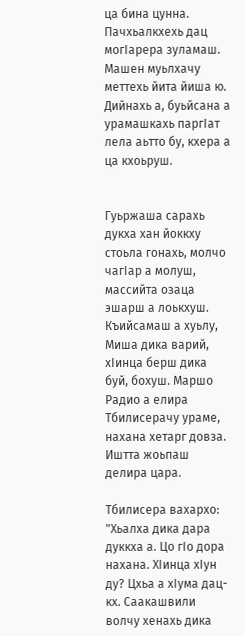ца бина цунна. Пачхьалкхехь дац могIарера зуламаш. Машен муьлхачу меттехь йита йиша ю. Дийнахь а, буьйсана а урамашкахь паргIат лела аьтто бу, кхера а ца кхоьруш.


Гуьржаша сарахь дукха хан йоккху стоьла гонахь, молчо чагIар а молуш, массийта озаца эшарш а лоькхуш. Къийсамаш а хуьлу, Миша дика варий, хIинца берш дика буй, бохуш. Маршо Радио а елира Тбилисерачу ураме, нахана хетарг довза. Иштта жоьпаш делира цара.

Тбилисера вахархо: "Хьалха дика дара дуккха а. Цо гIо дора нахана. ХIинца хIун ду? Цхьа а хIума дац-кх. Саакашвили волчу хенахь дика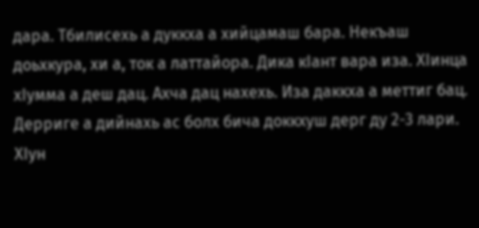дара. Тбилисехь а дуккха а хийцамаш бара. Некъаш доьхкура, хи а, ток а латтайора. Дика кIант вара иза. ХIинца хIумма а деш дац. Ахча дац нахехь. Иза даккха а меттиг бац. Дерриге а дийнахь ас болх бича доккхуш дерг ду 2-3 лари. ХIун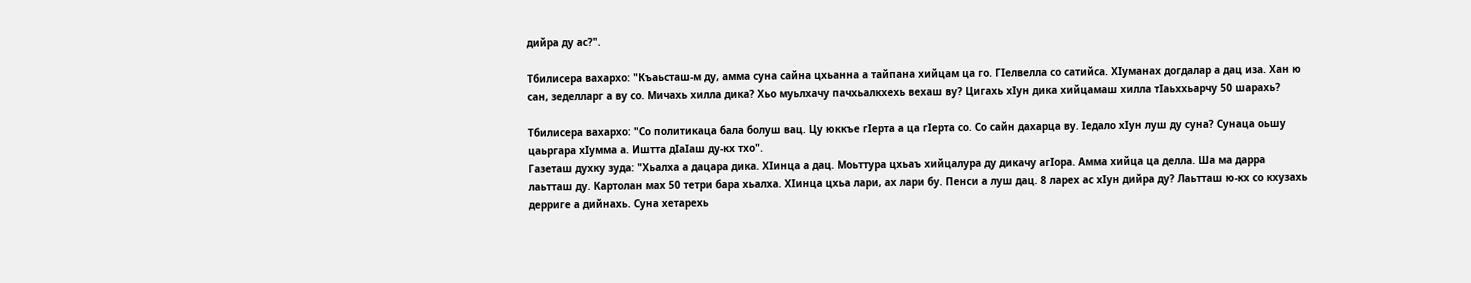дийра ду ас?".

Тбилисера вахархо: "Къаьсташ-м ду, амма суна сайна цхьанна а тайпана хийцам ца го. ГIелвелла со сатийса. ХIуманах догдалар а дац иза. Хан ю сан, зеделларг а ву со. Мичахь хилла дика? Хьо муьлхачу пачхьалкхехь вехаш ву? Цигахь хIун дика хийцамаш хилла тIаьххьарчу 50 шарахь?

Тбилисера вахархо: "Со политикаца бала болуш вац. Цу юккъе гIерта а ца гIерта со. Со сайн дахарца ву. Iедало хIун луш ду суна? Сунаца оьшу цаьргара хIумма а. Иштта дIаIаш ду-кх тхо".
Газеташ духку зуда: "Хьалха а дацара дика. ХIинца а дац. Моьттура цхьаъ хийцалура ду дикачу агIора. Амма хийца ца делла. Ша ма дарра лаьтташ ду. Картолан мах 50 тетри бара хьалха. ХIинца цхьа лари, ах лари бу. Пенси а луш дац. 8 ларех ас хIун дийра ду? Лаьтташ ю-кх со кхузахь дерриге а дийнахь. Суна хетарехь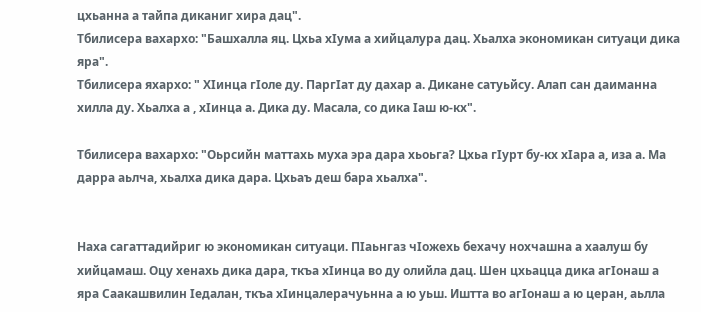цхьанна а тайпа диканиг хира дац".
Тбилисера вахархо: "Башхалла яц. Цхьа хIума а хийцалура дац. Хьалха экономикан ситуаци дика яра".
Тбилисера яхархо: " ХIинца гIоле ду. ПаргIат ду дахар а. Дикане сатуьйсу. Алап сан даиманна хилла ду. Хьалха а , хIинца а. Дика ду. Масала, со дика Iаш ю-кх".

Тбилисера вахархо: "Оьрсийн маттахь муха эра дара хьоьга? Цхьа гIурт бу-кх хIара а, иза а. Ма дарра аьлча, хьалха дика дара. Цхьаъ деш бара хьалха".


Наха сагаттадийриг ю экономикан ситуаци. ПIаьнгаз чIожехь бехачу нохчашна а хаалуш бу хийцамаш. Оцу хенахь дика дара, ткъа хIинца во ду олийла дац. Шен цхьацца дика агIонаш а яра Саакашвилин Iедалан, ткъа хIинцалерачуьнна а ю уьш. Иштта во агIонаш а ю церан, аьлла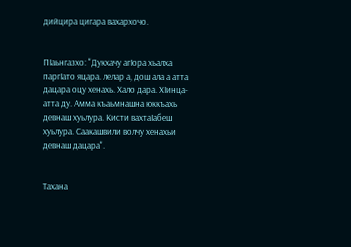дийцира цигара вахархочо.


ПIаьнгазхо: "Дукхачу агIора хьалха паргIато яцара. лелар а, дош ала а атта дацара оцу хенахь. Хало дара. ХIинца-атта ду. Амма къаьмнашна юккъахь девнаш хуьлура. Кисти вахтаIабеш хуьлура. Саакашвили волчу хенахьи девнаш дацара".


Тахана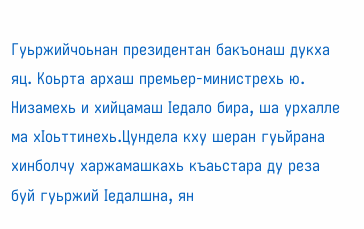Гуьржийчоьнан президентан бакъонаш дукха яц. Коьрта архаш премьер-министрехь ю. Низамехь и хийцамаш Iедало бира, ша урхалле ма хIоьттинехь.Цундела кху шеран гуьйрана хинболчу харжамашкахь къаьстара ду реза буй гуьржий Iедалшна, ян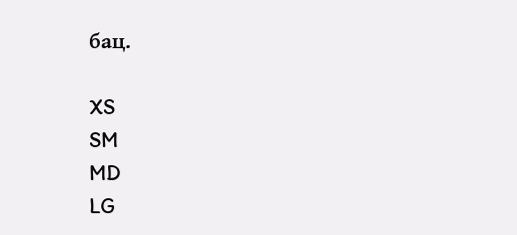бац.

XS
SM
MD
LG